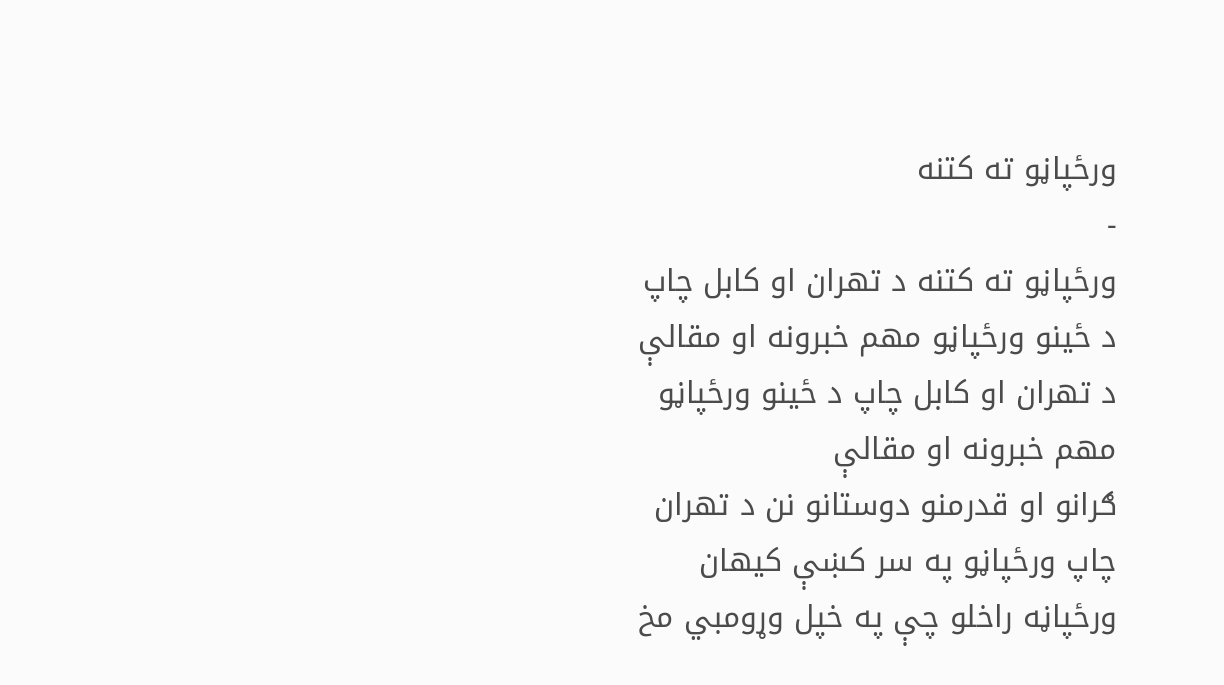ورځپاڼو ته کتنه
-
ورځپاڼو ته کتنه د تهران او کابل چاپ د ځینو ورځپاڼو مهم خبرونه او مقالې
د تهران او کابل چاپ د ځینو ورځپاڼو مهم خبرونه او مقالې
ګرانو او قدرمنو دوستانو نن د تهران چاپ ورځپاڼو په سر کښې کیهان ورځپاڼه راخلو چې په خپل وړومبي مخ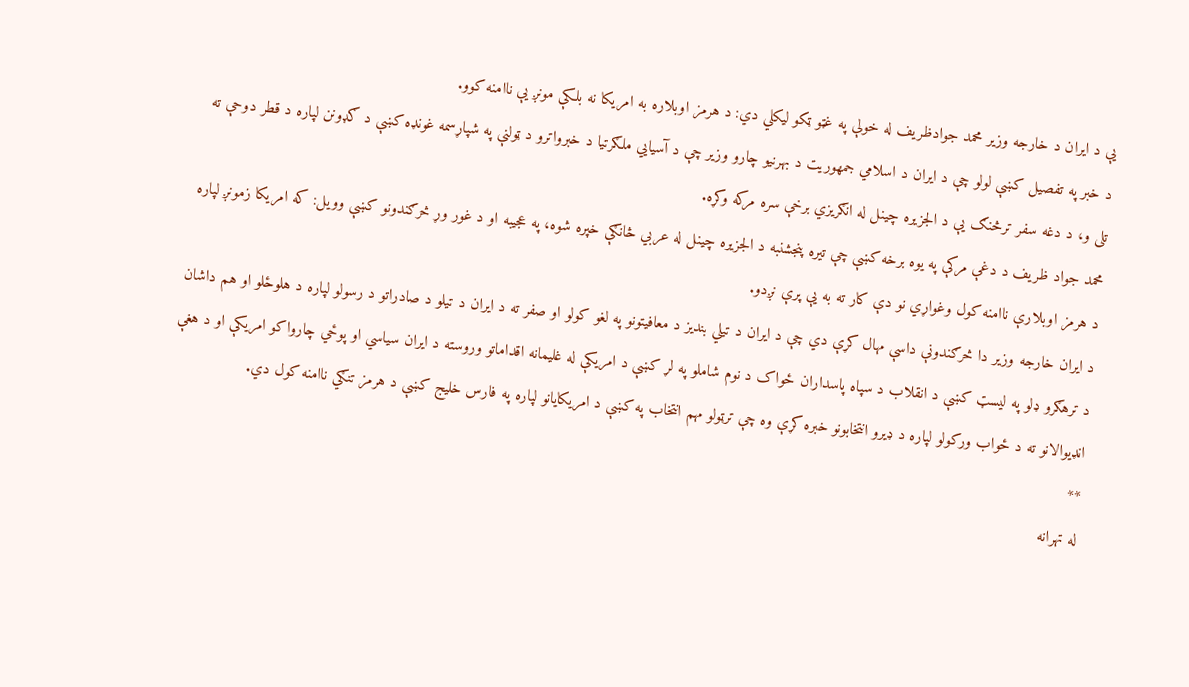یې د ایران د خارجه وزیر محمد جوادظریف له خولې په غټو ټکو لیکلي دي: د هرمز اوبلاره به امریکا نه بلکې مونږ یې ناامنه کوو.
د خبر په تفصیل کښې لولو چې د ایران د اسلامي جمهوریت د بهرنیو چارو وزیر چې د آسیايي ملګرتیا د خبرواترو د ټولنې په شپاړسمه غونډه کښې د ګډونن لپاره د قطر دوحې ته تلی و، د دغه سفر ترڅنګ یې د الجزیره چینل له انګریزي برخې سره مرکه وکړه.
محمد جواد ظریف د دغې مرکې په یوه برخه کښې چې تیره پنجشنبه د الجزیره چینل له عربي څانګې خپره شوه، په عجیبه او د غور وړ څرګندونو کښې وویل: که امریکا زمونږ لپاره د هرمز اوبلارې ناامنه کول وغواړي نو دې کار ته به یې پرې نږدو.
د ایران خارجه وزیر دا څرګندونې داسې مهال کړې دي چې د ایران د تیلي بندیز د معافیتونو په لغو کولو او صفر ته د ایران د تیلو د صادراتو د رسولو لپاره د هلوځلو او هم داشان د ترهګرو ډلو په لیسټ کښې د انقلاب د سپاه پاسداران ځواک د نوم شاملو په لړ کښې د امریکې له غلیمانه اقداماتو وروسته د ایران سیاسي او پوځي چارواکو امریکې او د هغې انډیوالانو ته د ځواب ورکولو لپاره د ډیرو انتخابونو خبره کړې وه چې ترټولو مهم انتخاب په کښې د امریکایانو لپاره په فارس خلیج کښې د هرمز تنګي ناامنه کول دي.
**
له تهرانه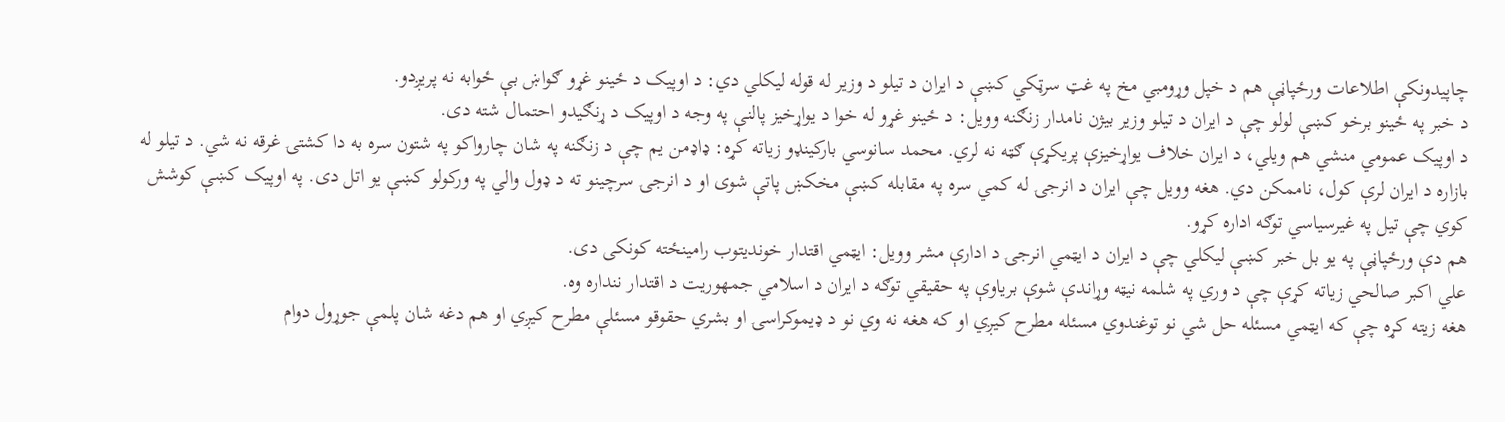چاپیدونکې اطلاعات ورځپاڼې هم د خپل وړومبي مخ په غټ سرټکي کښې د ایران د تیلو د وزیر له قوله لیکلي دي: د اوپیک د ځینو غړو ګواښ بې ځوابه نه پریږدو.
د خبر په ځینو برخو کښې لولو چې د ایران د تیلو وزیر بیژن نامدار زنګنه وویل: د ځینو غړو له خوا د یواړخیز پالنې په وجه د اوپیک د ړنګیدو احتمال شته دی.
د اوپیک عمومي منشي هم ویلي، د ایران خلاف یواړخیزې پریکړې ګټه نه لري. محمد سانوسي بارکينډو زیاته کړه: ډاډمن یم چې د زنګنه په شان چارواکو په شتون سره به دا کشتۍ غرقه نه شي. د تیلو له بازاره د ایران لرې کول، ناممکن دي. هغه وویل چې ایران د انرجۍ له کمي سره په مقابله کښې مخکښ پاتې شوی او د انرجۍ سرچینو ته د ډول والي په ورکولو کښې یو اتل دی. په اوپیک کښې کوشش کوي چې تیل په غیرسیاسي توګه اداره کړو.
هم دې ورځپاڼې په یو بل خبر کښې لیکلي چې د ایران د ایټمي انرجۍ د ادارې مشر وویل: ایټمي اقتدار خوندیتوب رامینځته کونکی دی.
علي اکبر صالحي زیاته کړې چې د وري په شلمه نیټه وړاندې شوې بریاوې په حقیقي توګه د ایران د اسلامي جمهوریت د اقتدار ننداره وه.
هغه زیته کړه چې که ایټمي مسئله حل شي نو توغندوي مسئله مطرح کیږي او که هغه نه وي نو د ډیموکراسۍ او بشري حقوقو مسئلې مطرح کیږي او هم دغه شان پلمې جوړول دوام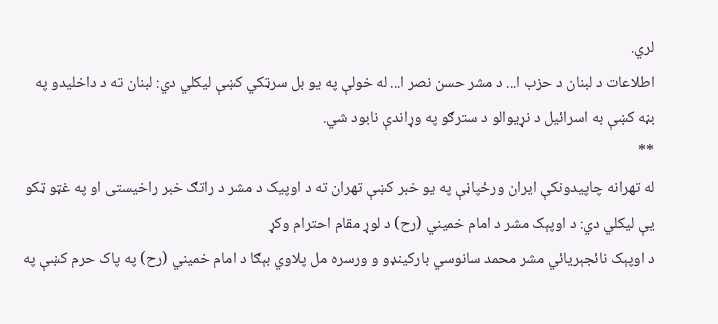لري.
اطلاعات د لبنان د حزب ا... د مشر حسن نصر ا... له خولې په یو بل سرټکي کښې لیکلي دي: لبنان ته د داخلیدو په بڼه کښې به اسرائیل د نړیوالو د سترګو په وړاندې نابود شي.
**
له تهرانه چاپیدونکې ایران ورځپاڼې په یو خبر کښې تهران ته د اوپیک د مشر د راتګ خبر راخیستی او په غټو ټکو یې لیکلي دي: د اوپېک مشر د امام خميني (رح) د لوړ مقام احترام وکړ
د اوپېک نائجېريائي مشر محمد سانوسي بارکينډو و ورسره مل پلاوي بېګا د امام خميني (رح) په پاک حرم کښې په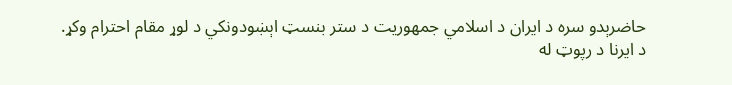حاضرېدو سره د ايران د اسلامي جمهوريت د ستر بنسټ اېښودونکي د لوړ مقام احترام وکړ.
د ايرنا د رپوټ له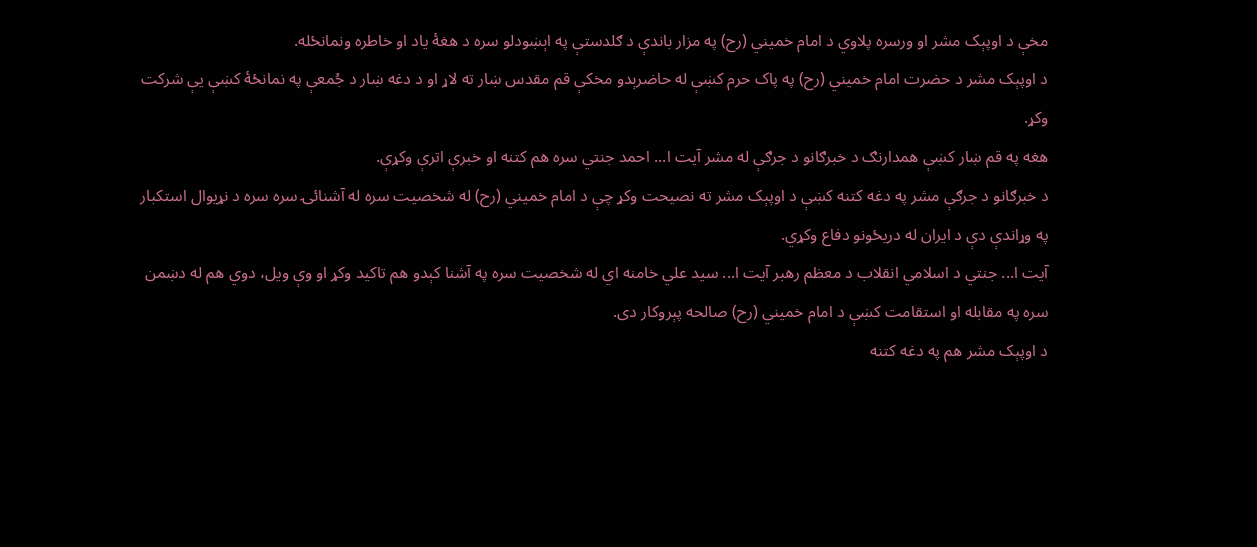مخې د اوپېک مشر او ورسره پلاوي د امام خميني (رح) په مزار باندې د ګلدستې په اېښودلو سره د هغۀ ياد او خاطره ونمانځله.
د اوپېک مشر د حضرت امام خميني (رح) په پاک حرم کښې له حاضرېدو مخکې قم مقدس ښار ته لاړ او د دغه ښار د جُمعې په نمانځۀ کښې يې شرکت وکړ.
هغه په قم ښار کښې همدارنګ د خبرګانو د جرګې له مشر آيت ا... احمد جنتي سره هم کتنه او خبرې اترې وکړې.
د خبرګانو د جرګې مشر په دغه کتنه کښې د اوپېک مشر ته نصيحت وکړ چې د امام خميني (رح) له شخصيت سره له آشنائۍ سره سره د نړيوال استکبار په وړاندې دې د ايران له دريځونو دفاع وکړي.
آيت ا... جنتي د اسلامي انقلاب د معظم رهبر آيت ا... سيد علي خامنه اي له شخصيت سره په آشنا کېدو هم تاکيد وکړ او وې ويل، دوي هم له دښمن سره په مقابله او استقامت کښې د امام خميني (رح) صالحه پېروکار دی.
د اوپېک مشر هم په دغه کتنه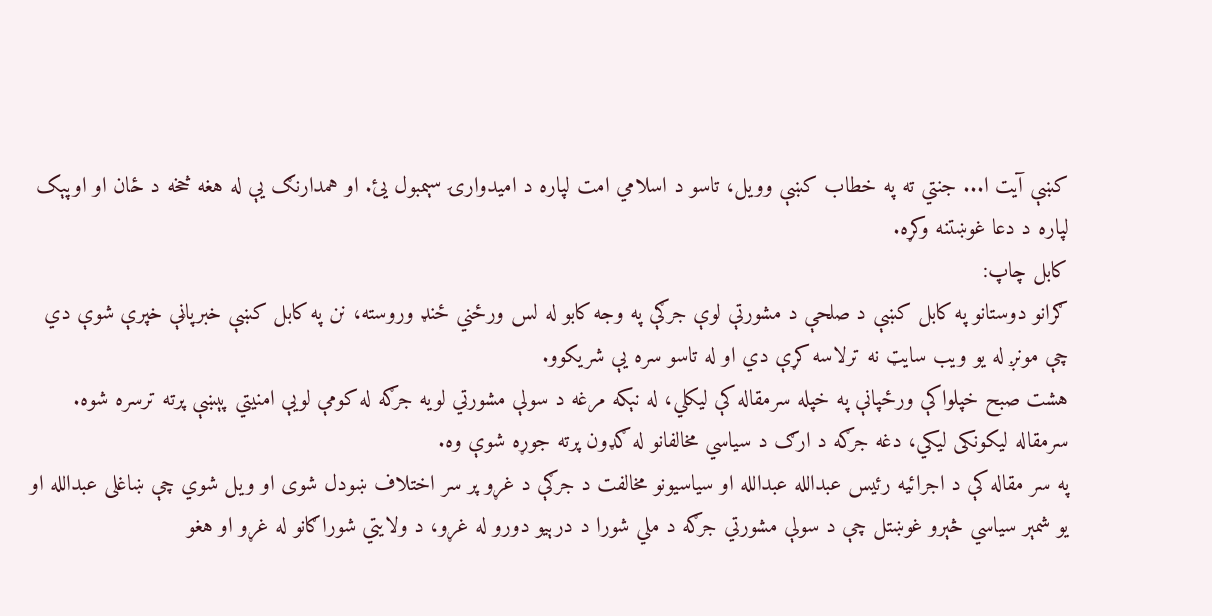کښې آيت ا... جنتي ته په خطاب کښې وويل، تاسو د اسلامي امت لپاره د اميدوارۍ سېمبول يئ. او همدارنګ يې له هغه څخه د ځان او اوپېک لپاره د دعا غوښتنه وکړه.
کابل چاپ:
ګرانو دوستانو په کابل کښې د صلحې د مشورتې لوې جرګې په وجه کابو له لس ورځني ځنډ وروسته، نن په کابل کښې خبرپاڼې خپرې شوې دي چې مونږ له یو ویب سایټ نه ترلاسه کړې دي او له تاسو سره یې شریکوو.
هشت صبح خپلواکې ورځپانې په خپله سرمقاله کې لیکلي، له نېکه مرغه د سولې مشورتي لویه جرګه له کومې لویې امنیتي پېښې پرته ترسره شوه.
سرمقاله ليکونکی لیکي، دغه جرګه د ارګ د سیاسي مخالفانو له ګډون پرته جوړه شوې وه.
په سر مقاله کې د اجرائیه رئیس عبدالله عبدالله او سیاسیونو مخالفت د جرګې د غړو پر سر اختلاف ښودل شوی او ویل شوي چې ښاغلی عبدالله او یو شمېر سیاسي څېرو غوښتل چې د سولې مشورتي جرګه د ملي شورا د درېيو دورو له غړو، د ولایتي شوراګانو له غړو او هغو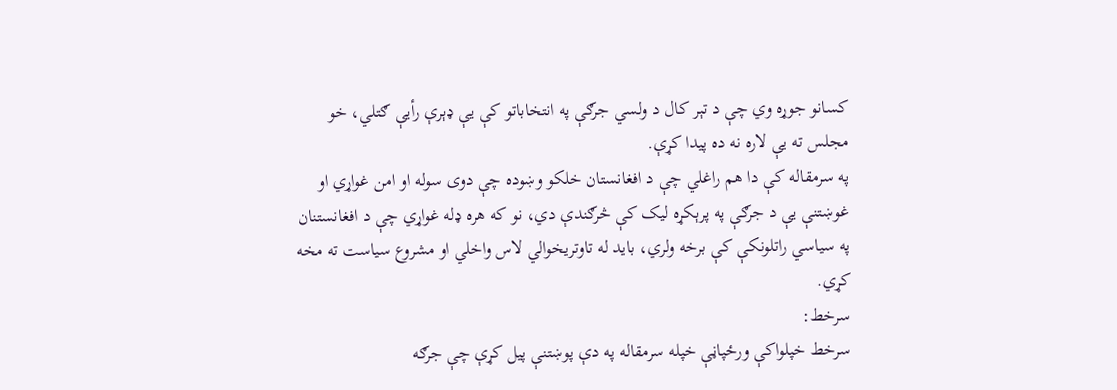کسانو جوړه وي چې د تېر کال د ولسي جرګې په انتخاباتو کې یې ډېرې رأیې ګتلي، خو مجلس ته یې لاره نه ده پیدا کړې.
په سرمقاله کې دا هم راغلي چې د افغانستان خلکو وښوده چې دوی سوله او امن غواړي او غوښتنې یې د جرګې په پرېکړه لیک کې څرګندې دي، نو که هره ډله غواړي چې د افغانستنان په سیاسي راتلونکې کې برخه ولري، باید له تاوتریخوالي لاس واخلي او مشروع سیاست ته مخه کړي.
سرخط:
سرخط خپلواکې ورځپاڼې خپله سرمقاله په دې پوښتنې پیل کړې چې جرګه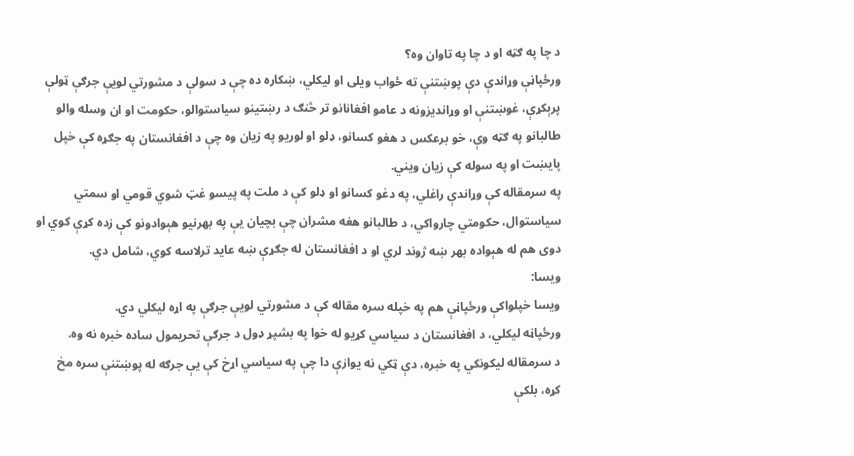د چا په ګټه او د چا په تاوان وه؟
ورځپاڼې وړاندې دې پوښتنې ته ځواب ویلی او لیکلي، ښکاره ده چې د سولې د مشورتي لویې جرګې ټولې پرېکړې، غوښتنې او وړاندیزونه د عامو افغانانو تر څنګ د رښتینو سیاستوالو، حکومت او ان وسله والو طالبانو په ګټه وې، خو برعکس د هغو کسانو، ډلو او لوریو په زیان وه چې د افغانستان په جګړه کې خپل پایښت او په سوله کې زیان ویني.
په سرمقاله کې وړاندې راغلي، په دغو کسانو او ډلو کې د ملت په پیسو غټ شوي قومي او سمتي سیاستوال، حکومتي چارواکي، د طالبانو هغه مشران چې بچیان یې په بهرنیو هېوادونو کې زده کړې کوي او دوی هم له هېواده بهر ښه ژوند لري او د افغانستان له جګړې ښه عاید ترلاسه کوي، شامل دي.
ویسا:
ویسا خپلواکې ورځپاڼې هم په خپله سره مقاله کې د مشورتي لویې جرګې په اړه لیکلي دي.
ورځپاڼه لیکلي، د افغانستان د سیاسي کړیو له خوا په بشپړ ډول د جرګې تحریمول ساده خبره نه وه.
د سرمقاله لیکونکي په خبره، دې ټکي نه یوازې دا چې په سیاسي اړخ کې یې جرګه له پوښتنې سره مخ کړه، بلکې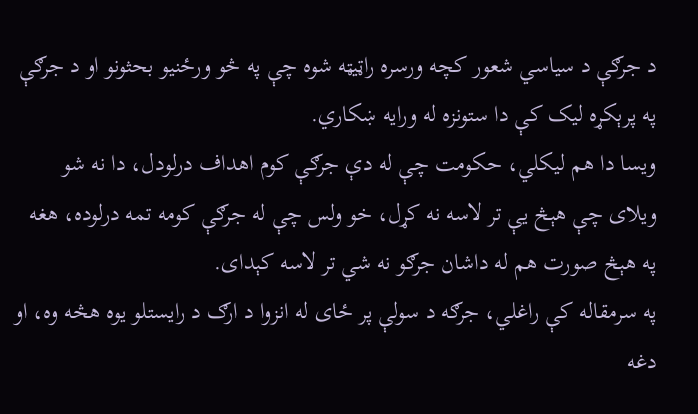د جرګې د سیاسي شعور کچه ورسره راټيټه شوه چې په څو ورځنیو بحثونو او د جرګې په پرېکړه لیک کې دا ستونزه له ورایه ښکاري.
ویسا دا هم لیکلي، حکومت چې له دې جرګې کوم اهداف درلودل، دا نه شو ویلای چې هېڅ یې تر لاسه نه کړل، خو ولس چې له جرګې کومه تمه درلوده، هغه په هېڅ صورت هم له داشان جرګو نه شي تر لاسه کېدای.
په سرمقاله کې راغلي، جرګه د سولې پر ځای له انزوا د ارګ د رایستلو یوه هڅه وه، او دغه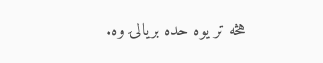هڅه تر یوه حده بریالۍ وه.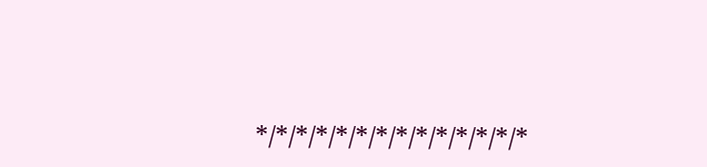*/*/*/*/*/*/*/*/*/*/*/*/*/*